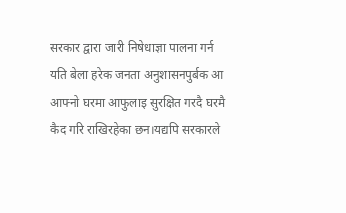सरकार द्वारा जारी निषेधाज्ञा पालना गर्न यति बेला हरेक जनता अनुशासनपुर्बक आ आफ्नो घरमा आफुलाइ सुरक्षित गरदै घरमै कैद गरि राखिरहेका छन।यद्यपि सरकारले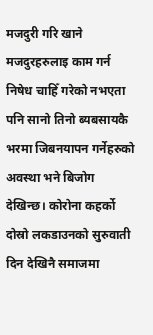मजदुरी गरि खाने मजदुरहरुलाइ काम गर्न निषेध चाहिँ गरेको नभएता पनि सानो तिनो ब्यबसायकै भरमा जिबनयापन गर्नेहरुको अवस्था भने बिजोग देखिन्छ। कोरोना कहर्को दोस्रो लकडाउनको सुरुवाती दिन देखिनै समाजमा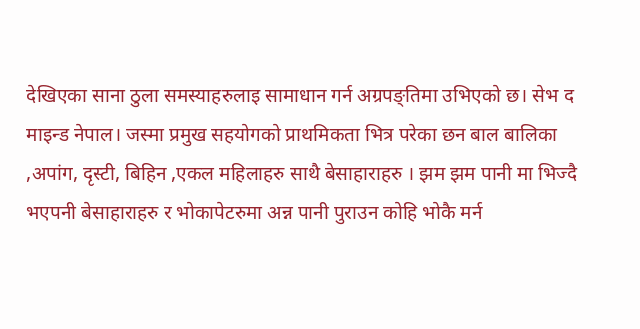देखिएका साना ठुला समस्याहरुलाइ सामाधान गर्न अग्रपङ्तिमा उभिएको छ। सेभ द माइन्ड नेपाल। जस्मा प्रमुख सहयोगको प्राथमिकता भित्र परेका छन बाल बालिका ,अपांग, दृस्टी, बिहिन ,एकल महिलाहरु साथै बेसाहाराहरु । झम झम पानी मा भिज्दै भएपनी बेसाहाराहरु र भोकापेटरुमा अन्न पानी पुराउन कोहि भोकै मर्न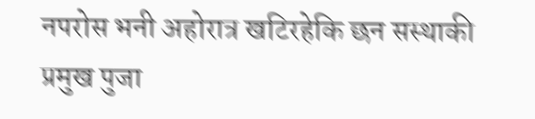नपरोस भनी अहोरात्र खटिरहेकि छन सस्थाकी प्रमुख पुजा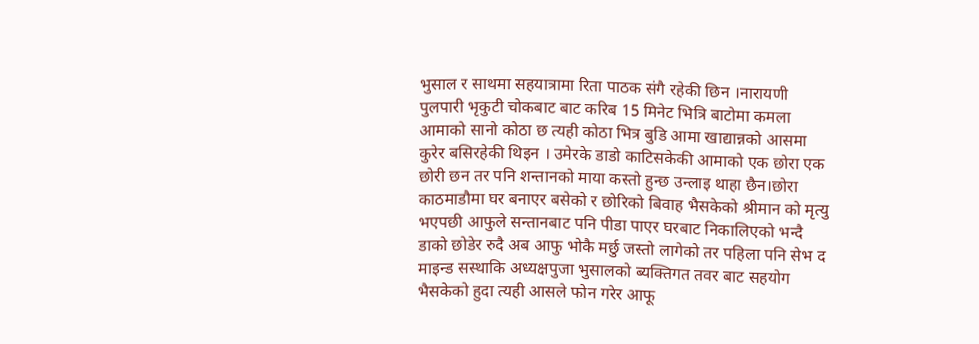भुसाल र साथमा सहयात्रामा रिता पाठक संगै रहेकी छिन ।नारायणी पुलपारी भृकुटी चोकबाट बाट करिब 15 मिनेट भित्रि बाटोमा कमला आमाको सानो कोठा छ त्यही कोठा भित्र बुडि आमा खाद्यान्नको आसमा कुरेर बसिरहेकी थिइन । उमेरके डाडो काटिसकेकी आमाको एक छोरा एक छोरी छन तर पनि शन्तानको माया कस्तो हुन्छ उन्लाइ थाहा छैन।छोरा काठमाडौमा घर बनाएर बसेको र छोरिको बिवाह भैसकेको श्रीमान को मृत्यु भएपछी आफुले सन्तानबाट पनि पीडा पाएर घरबाट निकालिएको भन्दै डाको छोडेर रुदै अब आफु भोकै मर्छु जस्तो लागेको तर पहिला पनि सेभ द माइन्ड सस्थाकि अध्यक्षपुजा भुसालको ब्यक्तिगत तवर बाट सहयोग भैसकेको हुदा त्यही आसले फोन गरेर आफू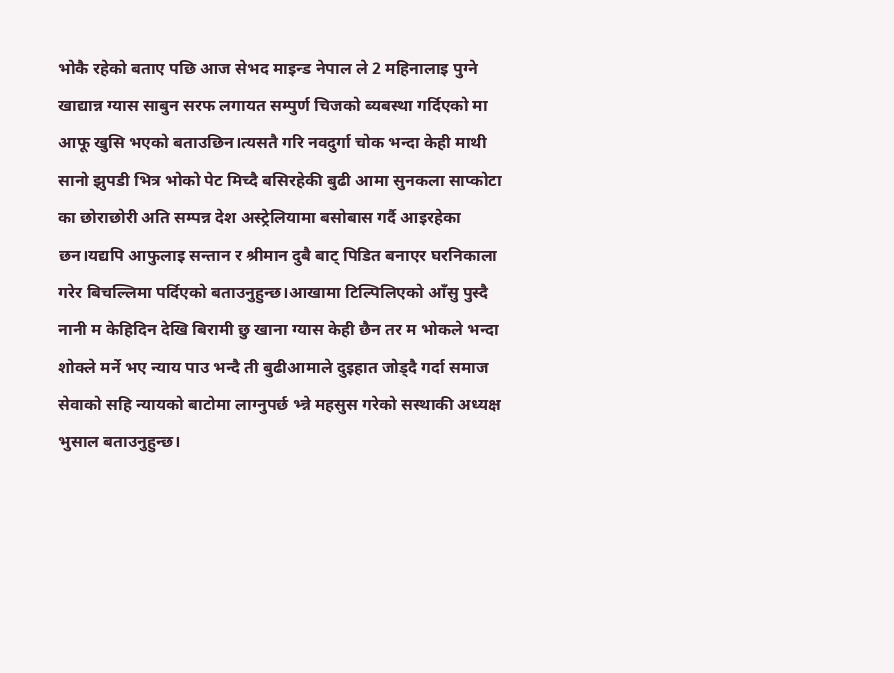भोकै रहेको बताए पछि आज सेभद माइन्ड नेपाल ले 2 महिनालाइ पुग्ने खाद्यान्न ग्यास साबुन सरफ लगायत सम्पुर्ण चिजको ब्यबस्था गर्दिएको मा आफू खुसि भएको बताउछिन।त्यसतै गरि नवदुर्गा चोक भन्दा केही माथी सानो झुपडी भित्र भोको पेट मिच्दै बसिरहेकी बुढी आमा सुनकला साप्कोटा का छोराछोरी अति सम्पन्न देश अस्ट्रेलियामा बसोबास गर्दै आइरहेका छन।यद्यपि आफुलाइ सन्तान र श्रीमान दुबै बाट् पिडित बनाएर घरनिकाला गरेर बिचल्लिमा पर्दिएको बताउनुहुन्छ।आखामा टिल्पिलिएको आँसु पुस्दै नानी म केहिदिन देखि बिरामी छु खाना ग्यास केही छैन तर म भोकले भन्दा शोक्ले मर्ने भए न्याय पाउ भन्दै ती बुढीआमाले दुइहात जोड्दै गर्दा समाज सेवाको सहि न्यायको बाटोमा लाग्नुपर्छ भ्न्ने महसुस गरेको सस्थाकी अध्यक्ष भुसाल बताउनुहुन्छ।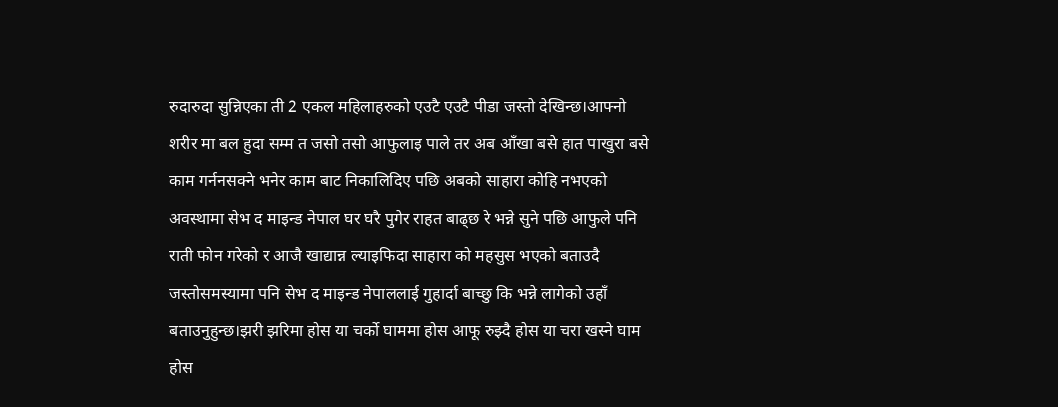रुदारुदा सुन्निएका ती 2 एकल महिलाहरुको एउटै एउटै पीडा जस्तो देखिन्छ।आफ्नो शरीर मा बल हुदा सम्म त जसो तसो आफुलाइ पाले तर अब आँखा बसे हात पाखुरा बसे काम गर्ननसक्ने भनेर काम बाट निकालिदिए पछि अबको साहारा कोहि नभएको अवस्थामा सेभ द माइन्ड नेपाल घर घरै पुगेर राहत बाढ्छ रे भन्ने सुने पछि आफुले पनि राती फोन गरेको र आजै खाद्यान्न ल्याइफिदा साहारा को महसुस भएको बताउदै जस्तोसमस्यामा पनि सेभ द माइन्ड नेपाललाई गुहार्दा बाच्छु कि भन्ने लागेको उहाँ बताउनुहुन्छ।झरी झरिमा होस या चर्को घाममा होस आफू रुझ्दै होस या चरा खस्ने घाम होस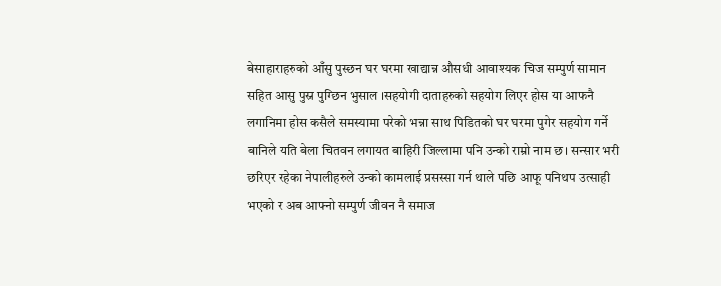बेसाहाराहरुको आँसु पुस्छन घर घरमा खाद्यान्न औसधी आवाश्यक चिज सम्पुर्ण सामान सहित आसु पुस्न पुग्छिन भुसाल ।सहयोगी दाताहरुको सहयोग लिएर होस या आफनै लगानिमा होस कसैले समस्यामा परेको भन्ना साथ पिडितको घर घरमा पुगेर सहयोग गर्ने बानिले यति बेला चितवन लगायत बाहिरी जिल्लामा पनि उन्को राम्रो नाम छ। सन्सार भरी छरिएर रहेका नेपालीहरुले उन्को कामलाई प्रसस्सा गर्न थाले पछि आफू पनिथप उत्साही भएको र अब आफ्नो सम्पुर्ण जीवन नै समाज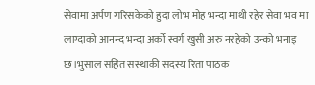सेवामा अर्पण गरिसकेको हुदा लोभ मोह भन्दा माथी रहेर सेवा भव मा लाग्दाको आनन्द भन्दा अर्को स्वर्ग खुसी अरु नरहेको उन्को भनाइ छ।भुसाल सहित सस्थाकी सदस्य रिता पाठक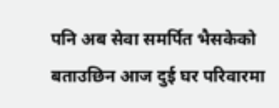पनि अब सेवा समर्पित भैसकेको बताउछिन आज दुई घर परिवारमा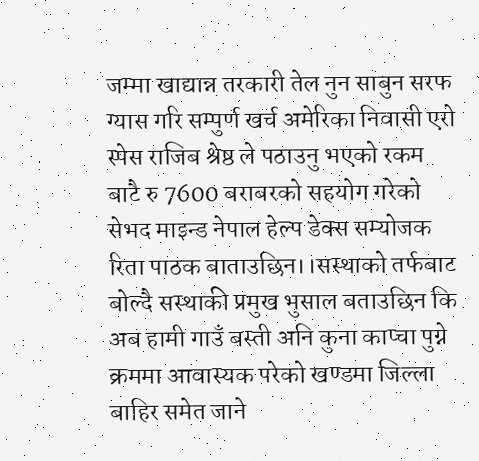जम्मा खाद्यान्न तरकारी तेल नुन साबुन सरफ ग्यास गरि सम्पुर्ण खर्च अमेरिका निवासी एरो स्पेस राजिब श्रेष्ठ ले पठाउनु भएको रकम बाटै रु 7600 बराबरको सहयोग गरेको सेभद माइन्ड नेपाल हेल्प डेक्स सम्योजक रिता पाठक बाताउछिन।।सस्थाको तर्फबाट बोल्दै सस्थाकी प्रमुख भुसाल बताउछिन कि अब हामी गाउँ बस्ती अनि कुना काप्चा पुग्ने क्रममा आवास्यक परेको खण्डमा जिल्ला बाहिर समेत जाने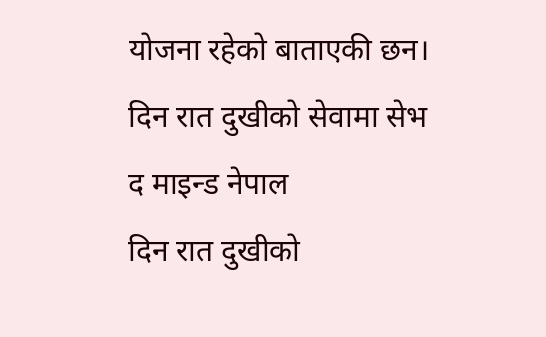योजना रहेको बाताएकी छन।
दिन रात दुखीको सेवामा सेभ द माइन्ड नेपाल
दिन रात दुखीको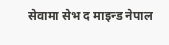सेवामा सेभ द माइन्ड नेपाल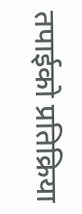तपाईको प्रतिक्रिया